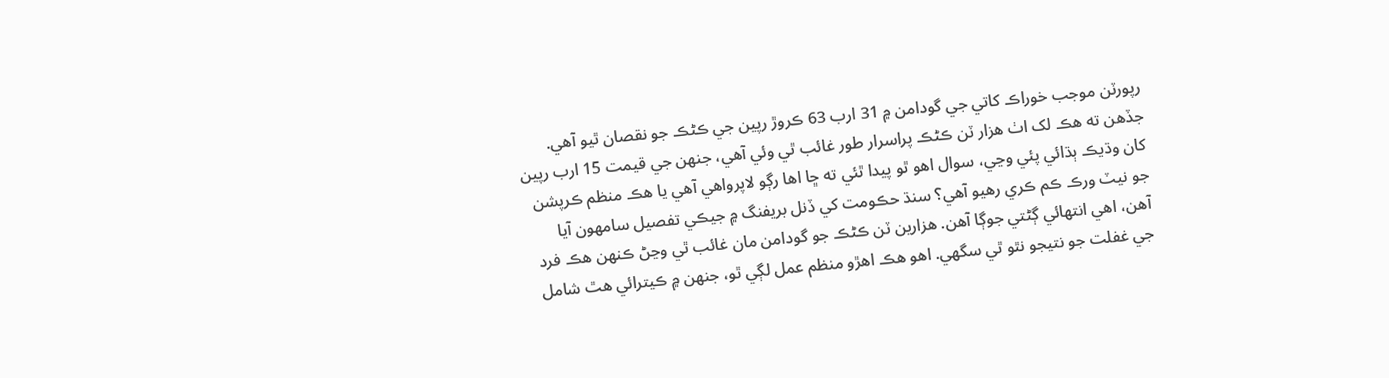رپورٽن موجب خوراڪ کاتي جي گودامن ۾ 31 ارب 63 ڪروڙ رپين جي ڪڻڪ جو نقصان ٿيو آهي. جڏهن ته هڪ لک اٺ هزار ٽن ڪڻڪ پراسرار طور غائب ٿي وئي آهي، جنهن جي قيمت 15 ارب رپين کان وڌيڪ ٻڌائي پئي وڃي، سوال اهو ٿو پيدا ٿئي ته ڇا اها رڳو لاپرواهي آهي يا هڪ منظم ڪرپشن جو نيٽ ورڪ ڪم ڪري رهيو آهي؟ سنڌ حڪومت کي ڏنل بريفنگ ۾ جيڪي تفصيل سامهون آيا آهن، اهي انتهائي ڳڻتي جوڳا آهن. هزارين ٽن ڪڻڪ جو گودامن مان غائب ٿي وڃڻ ڪنهن هڪ فرد جي غفلت جو نتيجو نٿو ٿي سگهي. اهو هڪ اهڙو منظم عمل لڳي ٿو، جنهن ۾ ڪيترائي هٿ شامل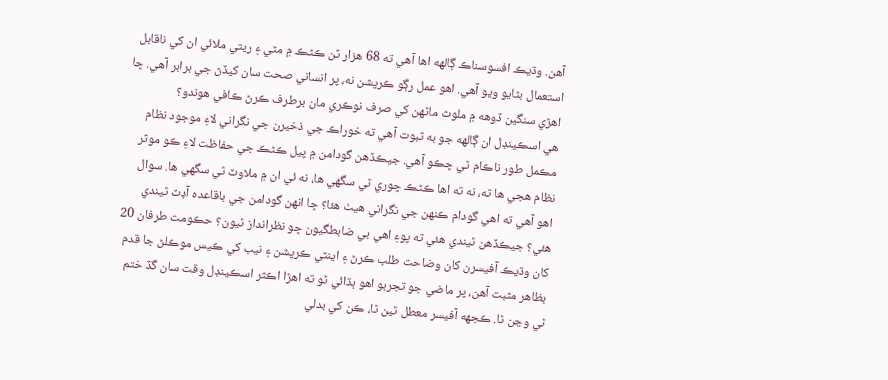آهن. وڌيڪ افسوسناڪ ڳالهه اها آهي ته 68 هزار ٽن ڪڻڪ ۾ مٽي ۽ ريتي ملائي ان کي ناقابل استعمال بڻايو ويو آهي. اهو عمل رڳو ڪرپشن نه، پر انساني صحت سان کيڏڻ جي برابر آهي. ڇا اهڙي سنگين ڏوهه ۾ ملوث ماڻهن کي صرف نوڪري مان برطرف ڪرڻ ڪافي هوندو؟
هي اسڪينڊل ان ڳالهه جو به ثبوت آهي ته خوراڪ جي ذخيرن جي نگراني لاءِ موجود نظام مڪمل طور ناڪام ٿي چڪو آهي. جيڪڏهن گودامن ۾ پيل ڪڻڪ جي حفاظت لاءِ ڪو موثر نظام هجي ها ته، نه ته اها ڪڻڪ چوري ٿي سگهي ها، نه ئي ان ۾ ملاوٽ ٿي سگهي ها. سوال اهو آهي ته اهي گودام ڪنهن جي نگراني هيٺ هئا؟ ڇا انهن گودامن جي باقاعده آڊٽ ٿيندي هئي؟ جيڪڏهن ٿيندي هئي ته پوءِ اهي بي ضابطگيون ڇو نظرانداز ٿيون؟ حڪومت طرفان 20 کان وڌيڪ آفيسرن کان وضاحت طلب ڪرڻ ۽ اينٽي ڪرپشن ۽ نيب کي ڪيس موڪلڻ جا قدم بظاهر مثبت آهن، پر ماضي جو تجربو اهو ٻڌائي ٿو ته اهڙا اڪثر اسڪينڊل وقت سان گڏ ختم ٿي وڃن ٿا. ڪجهه آفيسر معطل ٿين ٿا، ڪن کي بدلي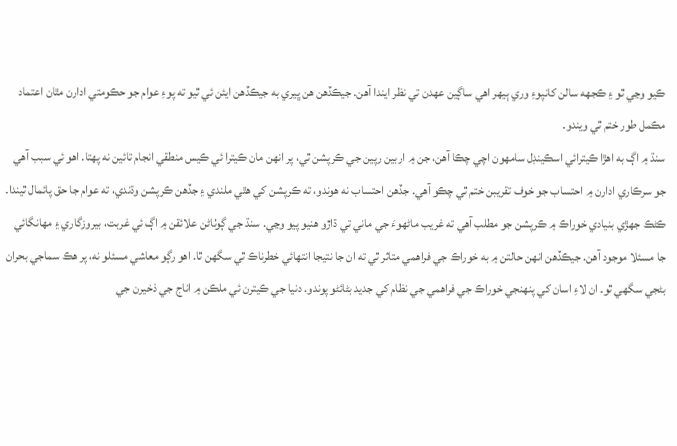ڪيو وڃي ٿو ۽ ڪجهه سالن کانپوءِ وري ٻيهر اهي ساڳين عهدن تي نظر ايندا آهن. جيڪڏهن هن ڀيري به جيڪڏهن ايئن ئي ٿيو ته پوءِ عوام جو حڪومتي ادارن مٿان اعتماد مڪمل طور ختم ٿي ويندو۔
سنڌ ۾ اڳ به اهڙا ڪيترائي اسڪينڊل سامهون اچي چڪا آهن، جن ۾ اربين رپين جي ڪرپشن ٿي، پر انهن مان ڪيترا ئي ڪيس منطقي انجام تائين نه پهتا. اهو ئي سبب آهي جو سرڪاري ادارن ۾ احتساب جو خوف تقريبن ختم ٿي چڪو آهي. جڏهن احتساب نه هوندو، ته ڪرپشن کي هٿي ملندي ۽ جڏهن ڪرپشن وڌندي، ته عوام جا حق پائمال ٿيندا۔ ڪڻڪ جهڙي بنيادي خوراڪ ۾ ڪرپشن جو مطلب آهي ته غريب ماڻهوءَ جي ماني تي ڌاڙو هنيو پيو وڃي. سنڌ جي ڳوٺاڻن علائقن ۾ اڳ ئي غربت، بيروزگاري ۽ مهانگائي جا مسئلا موجود آهن. جيڪڏهن انهن حالتن ۾ به خوراڪ جي فراهمي متاثر ٿي ته ان جا نتيجا انتهائي خطرناڪ ٿي سگهن ٿا. اهو رڳو معاشي مسئلو نه، پر هڪ سماجي بحران بڻجي سگهي ٿو۔ ان لاءِ اسان کي پنهنجي خوراڪ جي فراهمي جي نظام کي جديد بڻائڻو پوندو. دنيا جي ڪيترن ئي ملڪن ۾ اناج جي ذخيرن جي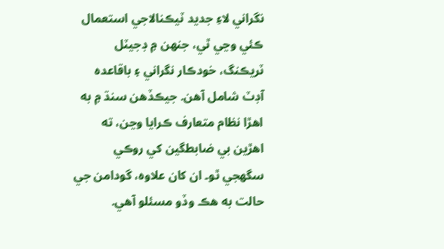نگراني لاءِ جديد ٽيڪنالاجي استعمال ڪئي وڃي ٿي، جنهن ۾ ڊجيٽل ٽريڪنگ، خودڪار نگراني ۽ باقاعده آڊٽ شامل آهن. جيڪڏهن سنڌ ۾ به اهڙا نظام متعارف ڪرايا وڃن، ته اهڙين بي ضابطگين کي روڪي سگهجي ٿو۔ ان کان علاوه، گودامن جي حالت به هڪ وڏو مسئلو آهي.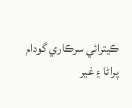ڪيترائي سرڪاري گودام پراڻا ۽ غير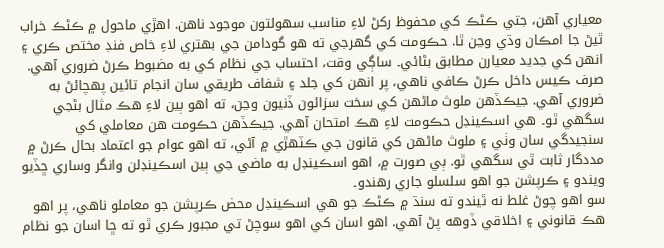معياري آهن، جتي ڪڻڪ کي محفوظ رکڻ لاءِ مناسب سهولتون موجود ناهن. اهڙي ماحول ۾ ڪڻڪ خراب ٿيڻ جا امڪان وڌي وڃن ٿا. حڪومت کي گهرجي ته هو گودامن جي بهتري لاءِ خاص فنڊ مختص ڪري ۽ انهن کي جديد معيارن مطابق بڻائي۔ ساڳي وقت، احتساب جي نظام کي به مضبوط ڪرڻ ضروري آهي. صرف ڪيس داخل ڪرڻ ڪافي ناهي، پر انهن کي جلد ۽ شفاف طريقي سان انجام تائين پهچائڻ به ضروري آهي. جيڪڏهن ملوث ماڻهن کي سخت سزائون ڏنيون وڃن، ته اهو ٻين لاءِ هڪ مثال بڻجي سگهي ٿو۔ هي اسڪينڊل حڪومت لاءِ هڪ امتحان آهي. جيڪڏهن حڪومت هن معاملي کي سنجيدگي سان وٺي ۽ ملوث ماڻهن کي قانون جي ڪٽهڙي ۾ آڻي، ته اهو عوام جو اعتماد بحال ڪرڻ ۾ مددگار ثابت ٿي سگهي ٿو. ٻي صورت ۾، اهو اسڪينڊل به ماضي جي ٻين اسڪينڊلن وانگر وساري ڇڏيو ويندو ۽ ڪرپشن جو اهو سلسلو جاري رهندو۔
سو اهو چوڻ غلط نه ٿيندو ته سنڌ ۾ ڪڻڪ جو هي اسڪينڊل محض ڪرپشن جو معاملو ناهي، پر اهو هڪ قانوني ۽ اخلاقي ڏوهه پڻ آهي. اهو اسان کي اهو سوچڻ تي مجبور ڪري ٿو ته ڇا اسان جو نظام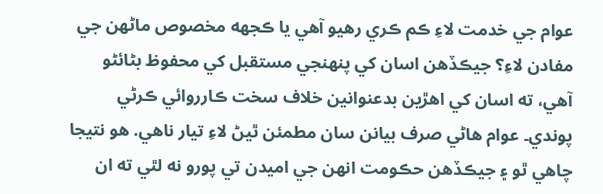عوام جي خدمت لاءِ ڪم ڪري رهيو آهي يا ڪجهه مخصوص ماڻهن جي مفادن لاءِ؟ جيڪڏهن اسان کي پنهنجي مستقبل کي محفوظ بڻائڻو آهي، ته اسان کي اهڙين بدعنوانين خلاف سخت ڪارروائي ڪرڻي پوندي۔ عوام هاڻي صرف بيانن سان مطمئن ٿيڻ لاءِ تيار ناهي. هو نتيجا چاهي ٿو ۽ جيڪڏهن حڪومت انهن جي اميدن تي پورو نه لٿي ته ان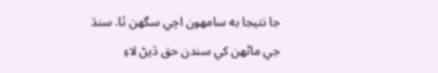جا نتيجا به سامهون اچي سگهن ٿا. سنڌ جي ماڻهن کي سندن حق ڏيڻ لاءِ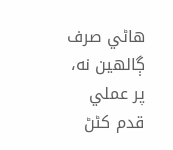هاڻي صرف ڳالهين نه، پر عملي قدم کڻڻ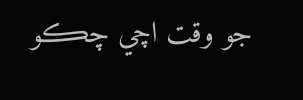جو وقت اچي چڪو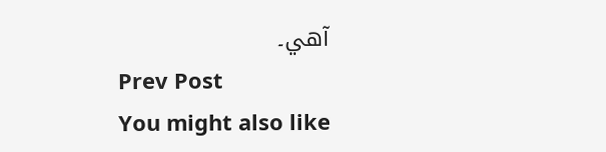آهي۔
Prev Post
You might also like